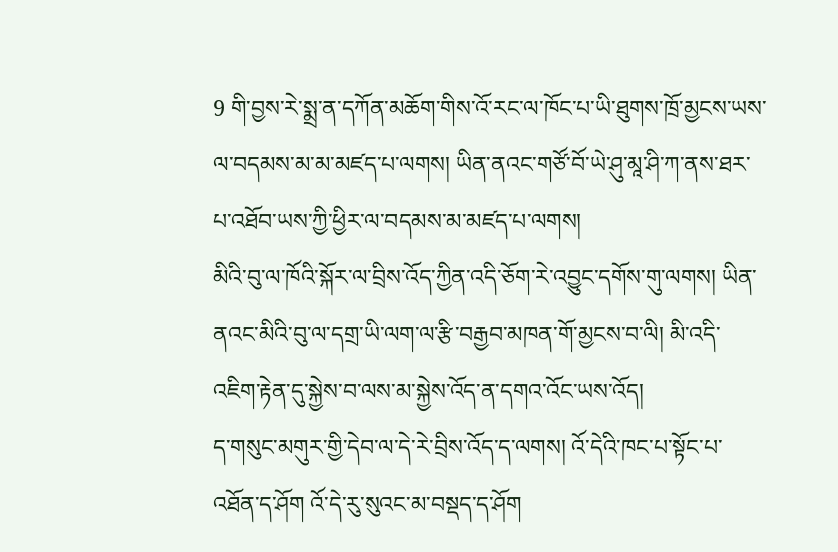9 གི་བྱས་རེ་སྨྲ་ན་དཀོན་མཆོག་གིས་འོ་རང་ལ་ཁོང་པ་ཡི་ཐུགས་ཁྲོ་མྱངས་ཡས་ལ་བདམས་མ་མ་མཛད་པ་ལགས། ཡིན་ནའང་གཙོ་བོ་ཡེ་ཤུ་མཱ་ཤི་ཀ་ནས་ཐར་པ་འཐོབ་ཡས་ཀྱི་ཕྱིར་ལ་བདམས་མ་མཛད་པ་ལགས།
མིའི་བུ་ལ་ཁོའི་སྐོར་ལ་བྲིས་འོད་ཀྱིན་འདི་ཅོག་རེ་འབྱུང་དགོས་གུ་ལགས། ཡིན་ནའང་མིའི་བུ་ལ་དགྲ་ཡི་ལག་ལ་རྩི་བརྒྱབ་མཁན་གོ་མྱངས་བ་ལི། མི་འདི་འཇིག་རྟེན་དུ་སྐྱེས་བ་ལས་མ་སྐྱེས་འོད་ན་དགའ་འོང་ཡས་འོད།
ད་གསུང་མགུར་གྱི་དེབ་ལ་དེ་རེ་བྲིས་འོད་ད་ལགས། འོ་དེའི་ཁང་པ་སྟོང་པ་འཐོན་ད་ཤོག འོ་དེ་རུ་སུའང་མ་བསྡད་ད་ཤོག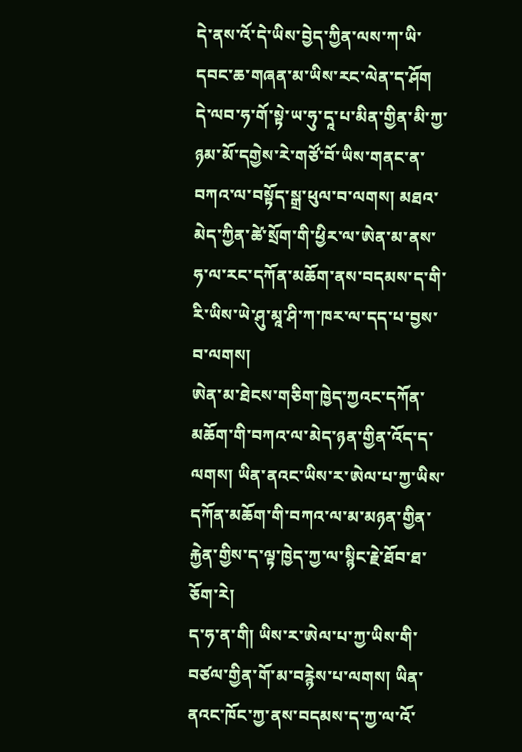དེ་ནས་འོ་དེ་ཡིས་བྱེད་ཀྱིན་ལས་ཀ་ཡི་དབང་ཆ་གཞན་མ་ཡིས་རང་ལེན་ད་ཤོག
དེ་ལབ་ཧ་གོ་སྟེ་ཡ་ཧུ་དཱ་པ་མིན་གྱིན་མི་ཀྱ་ཉམ་མོ་དགྱེས་རེ་གཙོ་བོ་ཡིས་གནང་ན་བཀའ་ལ་བསྟོད་སྒྲ་ཕུལ་བ་ལགས། མཐའ་མེད་ཀྱིན་ཚེ་སྲོག་གི་ཕྱིར་ལ་ཨེན་མ་ནས་ཧ་ལ་རང་དཀོན་མཆོག་ནས་བདམས་ད་གི་རི་ཡིས་ཡེ་ཤུ་མཱ་ཤི་ཀ་ཁར་ལ་དད་པ་བྱས་བ་ལགས།
ཨེན་མ་ཐེངས་གཅིག་ཁྱེད་ཀྱའང་དཀོན་མཆོག་གི་བཀའ་ལ་མེད་ཉན་གྱིན་འོད་ད་ལགས། ཡིན་ནའང་ཡིས་ར་ཨེལ་པ་ཀྱ་ཡིས་དཀོན་མཆོག་གི་བཀའ་ལ་མ་མཉན་གྱིན་རྐྱེན་གྱིས་ད་ལྟ་ཁྱེད་ཀྱ་ལ་སྙིང་རྗེ་ཐོབ་ཐ་ཅོག་རེ།
ད་ཧ་ན་གི། ཡིས་ར་ཨེལ་པ་ཀྱ་ཡིས་གི་བཙལ་གྱིན་གོ་མ་བརྙེས་པ་ལགས། ཡིན་ནའང་ཁོང་ཀྱ་ནས་བདམས་ད་ཀྱ་ལ་འོ་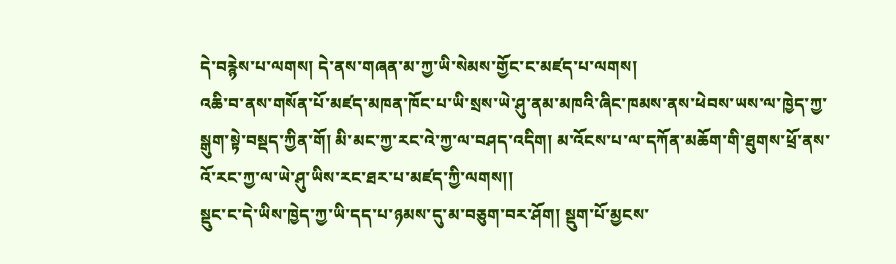དེ་བརྙེས་པ་ལགས། དེ་ནས་གཞན་མ་ཀྱ་ཡི་སེམས་གྱོང་ང་མཛད་པ་ལགས།
འཆི་བ་ནས་གསོན་པོ་མཛད་མཁན་ཁོང་པ་ཡི་སྲས་ཡེ་ཤུ་ནམ་མཁའི་ཞིང་ཁམས་ནས་ཕེབས་ཡས་ལ་ཁྱེད་ཀྱ་སྒུག་སྟེ་བསྡད་ཀྱིན་གོ། མི་མང་ཀྱ་རང་འེ་ཀྱ་ལ་བཤད་འདིག། མ་འོངས་པ་ལ་དཀོན་མཆོག་གི་ཐུགས་ཕྲོ་ནས་འོ་རང་ཀྱ་ལ་ཡེ་ཤུ་ཡིས་རང་ཐར་པ་མཛད་ཀྱི་ལགས།།
སྡུང་ང་དེ་ཡིས་ཁྱེད་ཀྱ་ཡི་དད་པ་ཉམས་དུ་མ་བཅུག་བར་ཤོག། སྡུག་པོ་མྱངས་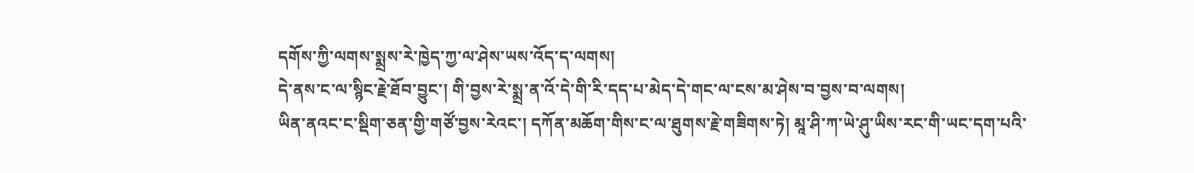དགོས་ཀྱི་ལགས་སྨྲས་རེ་ཁྱེད་ཀྱ་ལ་ཤེས་ཡས་འོད་ད་ལགས།
དེ་ནས་ང་ལ་སྙིང་རྗེ་ཐོབ་བྱུང་། གི་བྱས་རེ་སྨྲ་ན་འོ་དེ་གི་རི་དད་པ་མེད་དེ་གང་ལ་ངས་མ་ཤེས་བ་བྱས་བ་ལགས།
ཡིན་ནའང་ང་སྡིག་ཅན་གྱི་གཙོ་བྱས་རེའང་། དཀོན་མཆོག་གིས་ང་ལ་ཐུགས་རྗེ་གཟིགས་ཏེ། མཱ་ཤི་ཀ་ཡེ་ཤུ་ཡིས་རང་གི་ཡང་དག་པའི་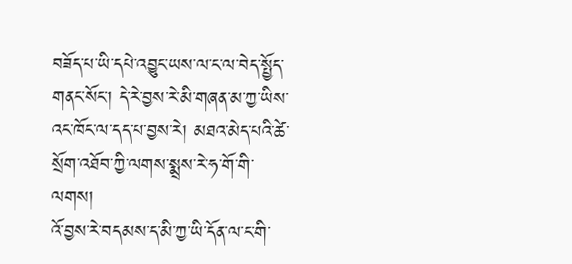བཟོད་པ་ཡི་དཔེ་འབྱུང་ཡས་ལ་ང་ལ་བེད་སྤྱོད་གནང་སོང་། དེ་རེ་བྱས་རེ་མི་གཞན་མ་ཀྱ་ཡིས་འང་ཁོང་ལ་དད་པ་བྱས་རེ། མཐའ་མེད་པའི་ཚེ་སྲོག་འཐོབ་ཀྱི་ལགས་སྨྲས་རེ་ཧ་གོ་གི་ལགས།
འོ་བྱས་རེ་བདམས་ད་མི་ཀྱ་ཡི་དོན་ལ་ང་གི་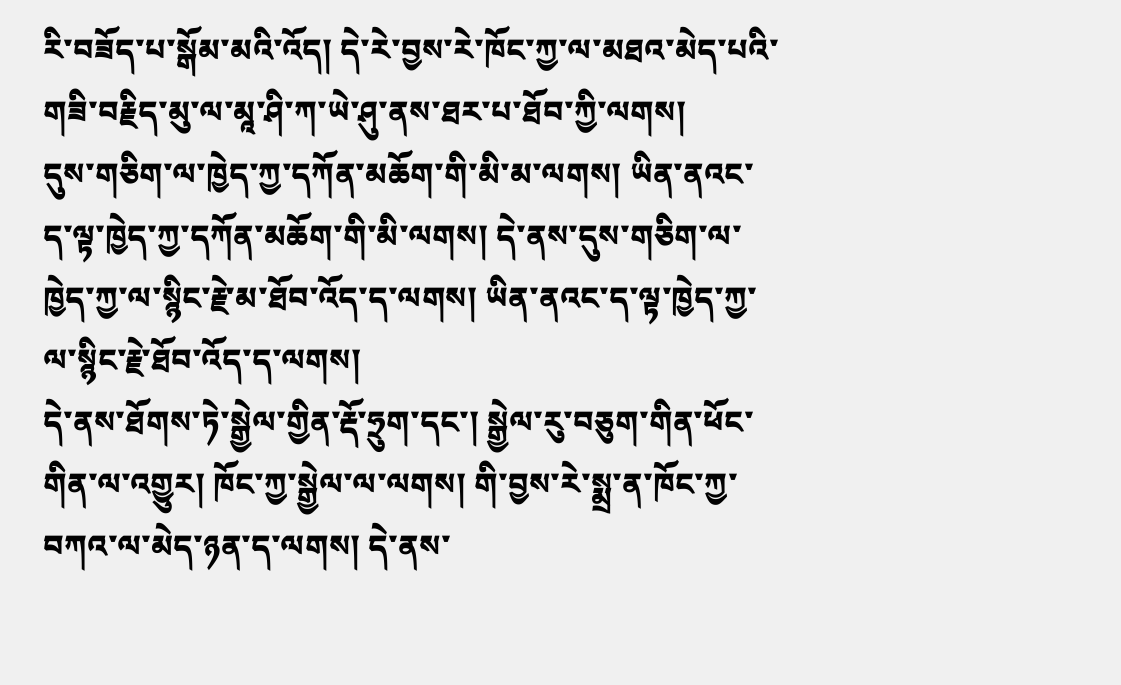རི་བཟོད་པ་སྒོམ་མའི་འོད། དེ་རེ་བྱས་རེ་ཁོང་ཀྱ་ལ་མཐའ་མེད་པའི་གཟི་བརྗིད་མུ་ལ་མཱ་ཤི་ཀ་ཡེ་ཤུ་ནས་ཐར་པ་ཐོབ་ཀྱི་ལགས།
དུས་གཅིག་ལ་ཁྱེད་ཀྱ་དཀོན་མཆོག་གི་མི་མ་ལགས། ཡིན་ནའང་ད་ལྟ་ཁྱེད་ཀྱ་དཀོན་མཆོག་གི་མི་ལགས། དེ་ནས་དུས་གཅིག་ལ་ཁྱེད་ཀྱ་ལ་སྙིང་རྗེ་མ་ཐོབ་འོད་ད་ལགས། ཡིན་ནའང་ད་ལྟ་ཁྱེད་ཀྱ་ལ་སྙིང་རྗེ་ཐོབ་འོད་ད་ལགས།
དེ་ནས་ཐོགས་ཏེ་སྒྱེལ་གྱིན་རྡོ་ཧྲུག་དང་། སྒྱེལ་རུ་བཅུག་གིན་ཕོང་གིན་ལ་འགྱུར། ཁོང་ཀྱ་སྒྱེལ་ལ་ལགས། གི་བྱས་རེ་སྨྲ་ན་ཁོང་ཀྱ་བཀའ་ལ་མེད་ཉན་ད་ལགས། དེ་ནས་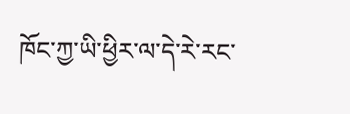ཁོང་ཀྱ་ཡི་ཕྱིར་ལ་དེ་རེ་རང་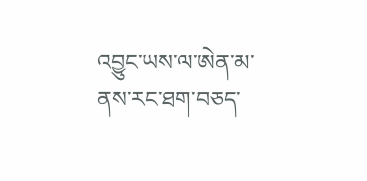འབྱུང་ཡས་ལ་ཨེན་མ་ནས་རང་ཐག་བཅད་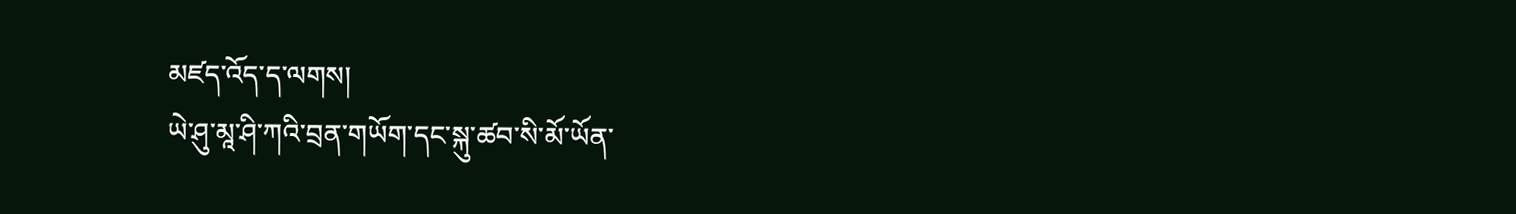མཛད་འོད་ད་ལགས།
ཡེ་ཤུ་མཱ་ཤི་ཀའི་བྲན་གཡོག་དང་སྐུ་ཚབ་སི་མོ་ཡོན་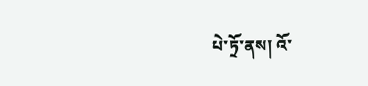པེ་ཏྲོ་ནས། འོ་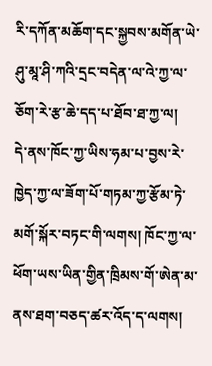རི་དཀོན་མཆོག་དང་སྐྱབས་མགོན་ཡེ་ཤུ་མཱ་ཤི་ཀའི་དྲང་བདེན་ལ་འེ་ཀྱ་ལ་ཅོག་རེ་རྩ་ཆེ་དད་པ་ཐོབ་ཐ་ཀྱ་ལ།
དེ་ནས་ཁོང་ཀྱ་ཡིས་ཧམ་པ་བྱས་རེ་ཁྱེད་ཀྱ་ལ་ཟོག་པོ་གཏམ་ཀྱ་རྩོམ་ཏེ་མགོ་སྐོར་བཏང་གི་ལགས། ཁོང་ཀྱ་ལ་ཕོག་ཡས་ཡིན་གྱིན་ཁྲིམས་གོ་ཨེན་མ་ནས་ཐག་བཅད་ཚར་འོད་ད་ལགས།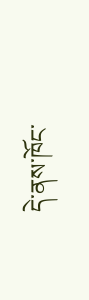དེ་ནས་ཁོང་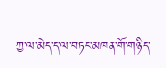ཀྱ་ལ་མེད་ད་ལ་བཏང་མཁན་གོ་གཉིད་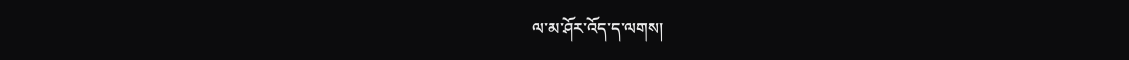ལ་མ་ཤོར་འོད་ད་ལགས།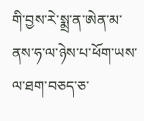གི་བྱས་རེ་སྨྲ་ན་ཨེན་མ་ནས་ཧ་ལ་ཉེས་པ་ཕོག་ཡས་ལ་ཐག་བཅད་ཅ་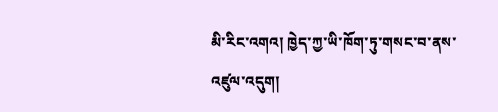མི་རིང་འགའ། ཁྱེད་ཀྱ་ཡི་ཁོག་ཏུ་གསང་བ་ནས་འཛུལ་འདུག།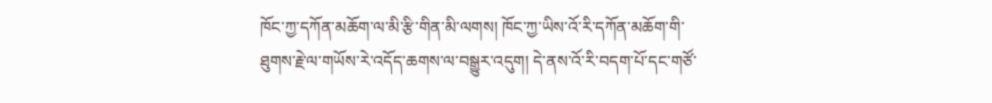ཁོང་ཀྱ་དཀོན་མཆོག་ལ་མི་རྩི་གིན་མི་ལགས། ཁོང་ཀྱ་ཡིས་འོ་རི་དཀོན་མཆོག་གི་ཐུགས་རྗེ་ལ་གཡོས་རེ་འདོད་ཆགས་ལ་བསྒྱུར་འདུག། དེ་ནས་འོ་རི་བདག་པོ་དང་གཙོ་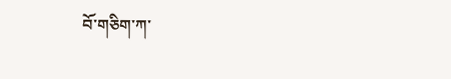བོ་གཅིག་ཀ་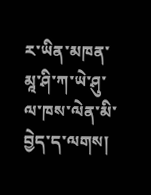ར་ཡིན་མཁན་མཱ་ཤི་ཀ་ཡེ་ཤུ་ལ་ཁས་ལེན་མི་བྱེད་ད་ལགས།